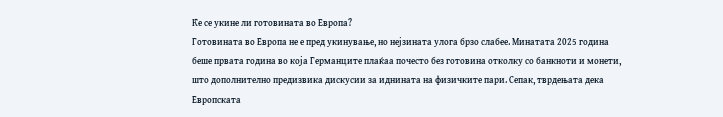Ќе се укине ли готовината во Европа?
Готовината во Европа не е пред укинување, но нејзината улога брзо слабее. Минатата 2025 година беше првата година во која Германците плаќаа почесто без готовина отколку со банкноти и монети, што дополнително предизвика дискусии за иднината на физичките пари. Сепак, тврдењата дека Европската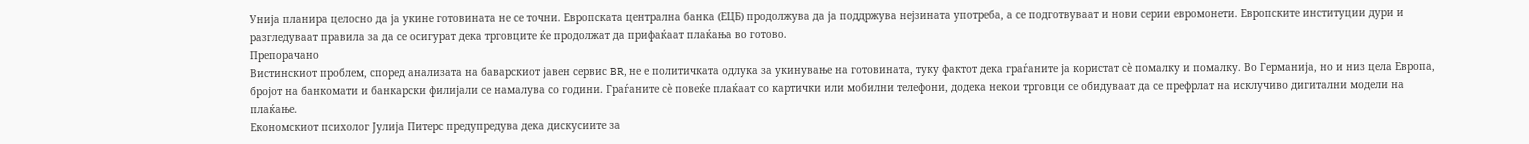Унија планира целосно да ја укине готовината не се точни. Европската централна банка (ЕЦБ) продолжува да ја поддржува нејзината употреба, а се подготвуваат и нови серии евромонети. Европските институции дури и разгледуваат правила за да се осигурат дека трговците ќе продолжат да прифаќаат плаќања во готово.
Препорачано
Вистинскиот проблем, според анализата на баварскиот јавен сервис BR, не е политичката одлука за укинување на готовината, туку фактот дека граѓаните ја користат сè помалку и помалку. Во Германија, но и низ цела Европа, бројот на банкомати и банкарски филијали се намалува со години. Граѓаните сè повеќе плаќаат со картички или мобилни телефони, додека некои трговци се обидуваат да се префрлат на исклучиво дигитални модели на плаќање.
Економскиот психолог Јулија Питерс предупредува дека дискусиите за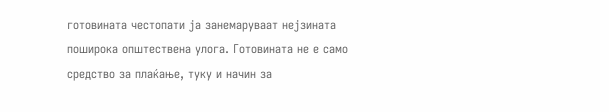готовината честопати ја занемаруваат нејзината поширока општествена улога. Готовината не е само средство за плаќање, туку и начин за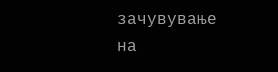зачувување на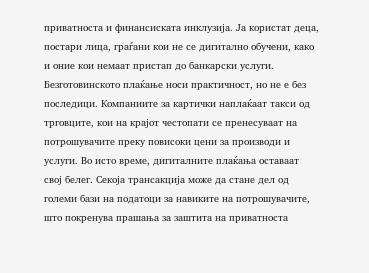приватноста и финансиската инклузија. Ја користат деца, постари лица, граѓани кои не се дигитално обучени, како и оние кои немаат пристап до банкарски услуги.
Безготовинското плаќање носи практичност, но не е без последици. Компаниите за картички наплаќаат такси од трговците, кои на крајот честопати се пренесуваат на потрошувачите преку повисоки цени за производи и услуги. Во исто време, дигиталните плаќања оставаат свој белег. Секоја трансакција може да стане дел од големи бази на податоци за навиките на потрошувачите, што покренува прашања за заштита на приватноста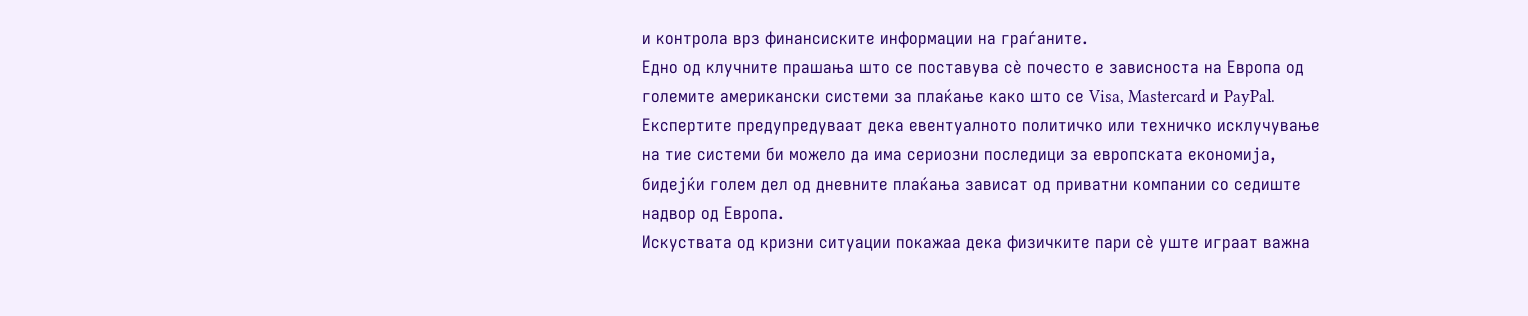и контрола врз финансиските информации на граѓаните.
Едно од клучните прашања што се поставува сè почесто е зависноста на Европа од големите американски системи за плаќање како што се Visa, Mastercard и PayPal. Експертите предупредуваат дека евентуалното политичко или техничко исклучување на тие системи би можело да има сериозни последици за европската економија, бидејќи голем дел од дневните плаќања зависат од приватни компании со седиште надвор од Европа.
Искуствата од кризни ситуации покажаа дека физичките пари сè уште играат важна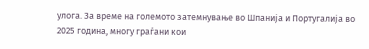улога. За време на големото затемнување во Шпанија и Португалија во 2025 година, многу граѓани кои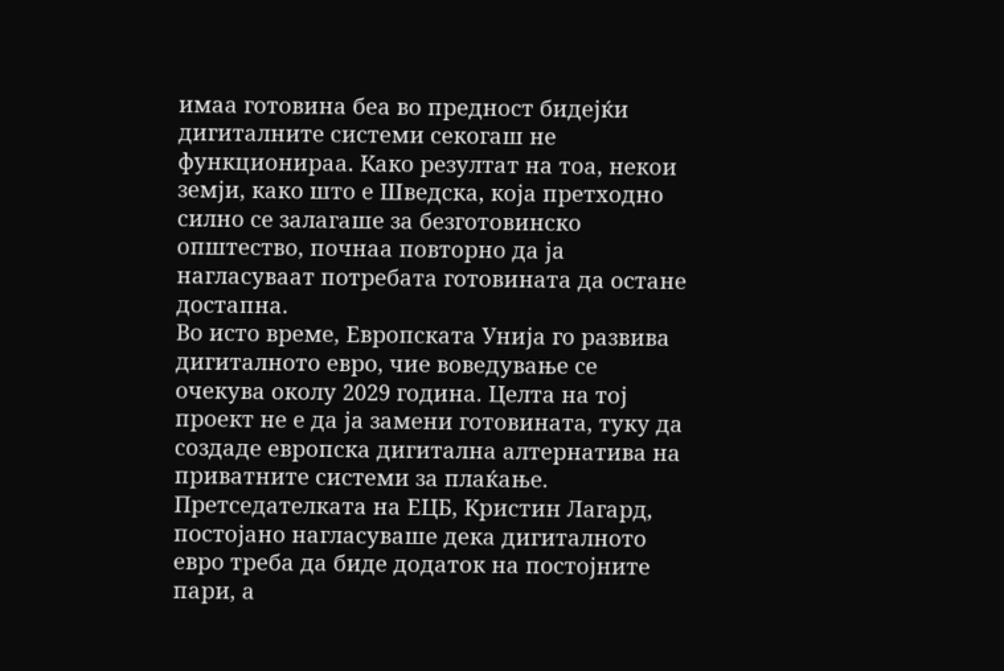имаа готовина беа во предност бидејќи дигиталните системи секогаш не функционираа. Како резултат на тоа, некои земји, како што е Шведска, која претходно силно се залагаше за безготовинско општество, почнаа повторно да ја нагласуваат потребата готовината да остане достапна.
Во исто време, Европската Унија го развива дигиталното евро, чие воведување се очекува околу 2029 година. Целта на тој проект не е да ја замени готовината, туку да создаде европска дигитална алтернатива на приватните системи за плаќање. Претседателката на ЕЦБ, Кристин Лагард, постојано нагласуваше дека дигиталното евро треба да биде додаток на постојните пари, а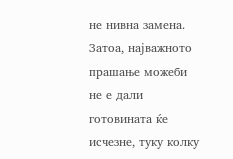не нивна замена. Затоа, најважното прашање можеби не е дали готовината ќе исчезне, туку колку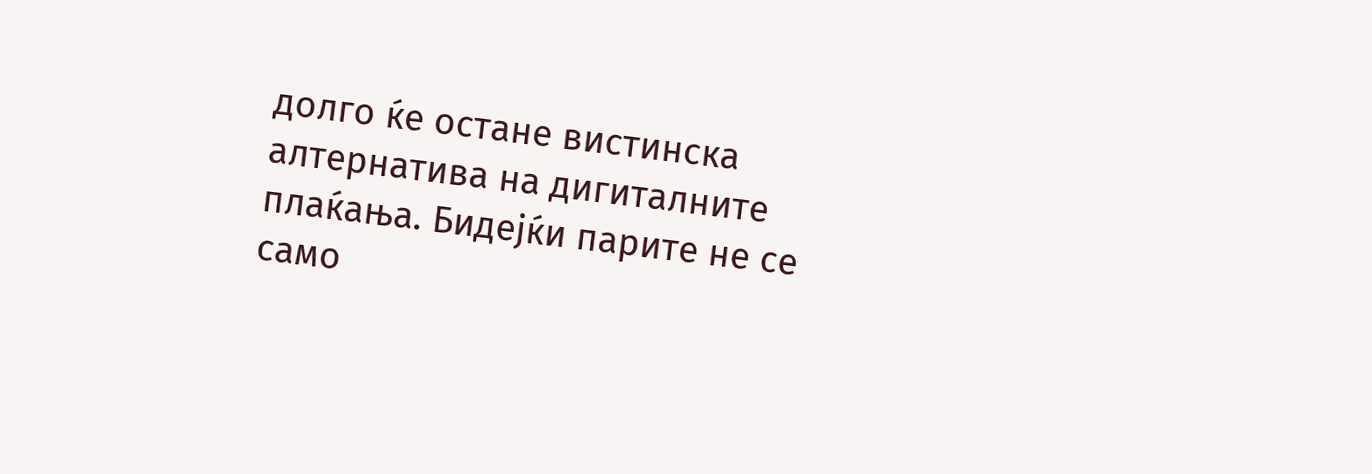долго ќе остане вистинска алтернатива на дигиталните плаќања. Бидејќи парите не се само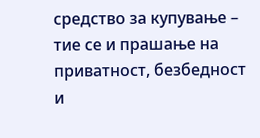средство за купување – тие се и прашање на приватност, безбедност и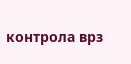контрола врз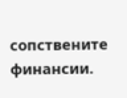сопствените финансии.